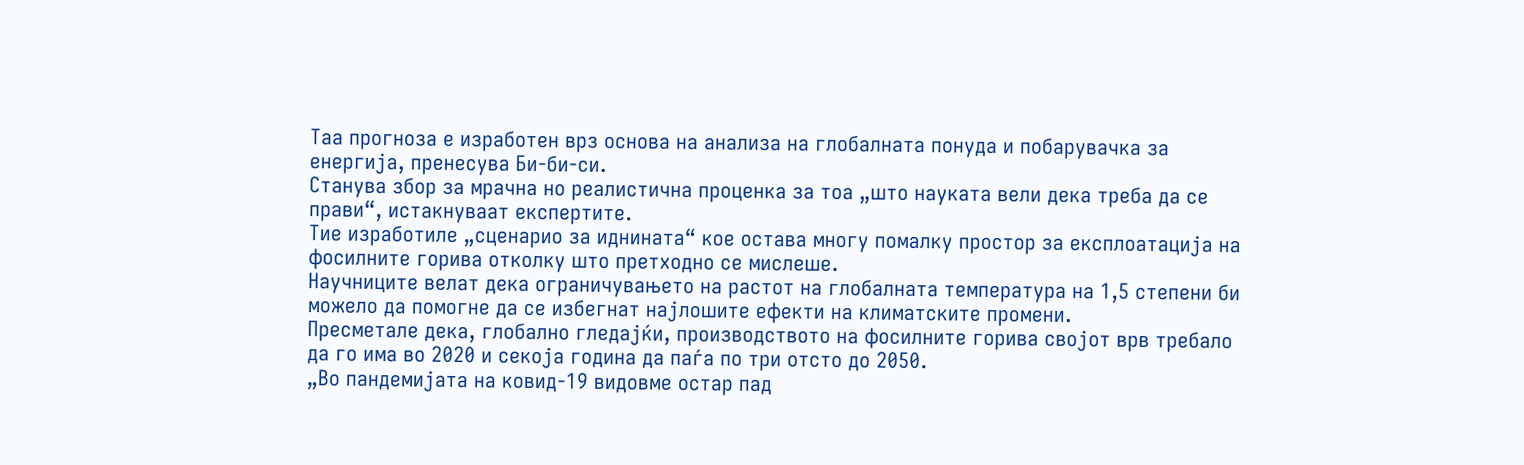Таа прогноза е изработен врз основа на анализа на глобалната понуда и побарувачка за енергија, пренесува Би-би-си.
Станува збор за мрачна но реалистична проценка за тоа „што науката вели дека треба да се прави“, истакнуваат експертите.
Тие изработиле „сценарио за иднината“ кое остава многу помалку простор за експлоатација на фосилните горива отколку што претходно се мислеше.
Научниците велат дека ограничувањето на растот на глобалната температура на 1,5 степени би можело да помогне да се избегнат најлошите ефекти на климатските промени.
Пресметале дека, глобално гледајќи, производството на фосилните горива својот врв требало да го има во 2020 и секоја година да паѓа по три отсто до 2050.
„Во пандемијата на ковид-19 видовме остар пад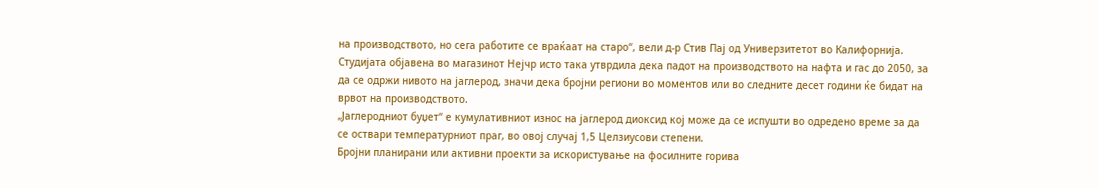на производството, но сега работите се враќаат на старо“, вели д-р Стив Пај од Универзитетот во Калифорнија.
Студијата објавена во магазинот Нејчр исто така утврдила дека падот на производството на нафта и гас до 2050, за да се одржи нивото на јаглерод, значи дека бројни региони во моментов или во следните десет години ќе бидат на врвот на производството.
„Јаглеродниот буџет“ е кумулативниот износ на јаглерод диоксид кој може да се испушти во одредено време за да се оствари температурниот праг, во овој случај 1,5 Целзиусови степени.
Бројни планирани или активни проекти за искористување на фосилните горива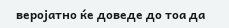веројатно ќе доведе до тоа да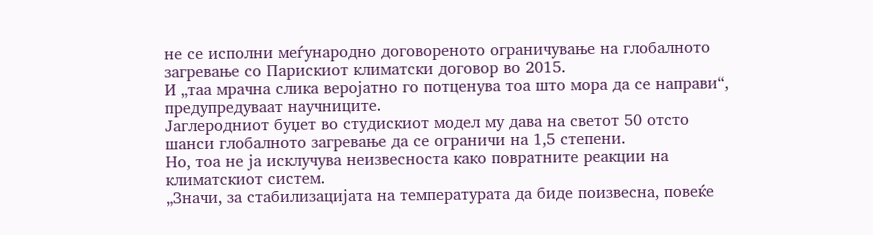не се исполни меѓународно договореното ограничување на глобалното загревање со Парискиот климатски договор во 2015.
И „таа мрачна слика веројатно го потценува тоа што мора да се направи“, предупредуваат научниците.
Јаглеродниот буџет во студискиот модел му дава на светот 50 отсто шанси глобалното загревање да се ограничи на 1,5 степени.
Но, тоа не ја исклучува неизвесноста како повратните реакции на климатскиот систем.
„Значи, за стабилизацијата на температурата да биде поизвесна, повеќе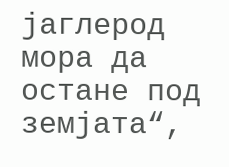јаглерод мора да остане под земјата“,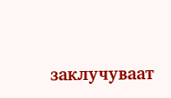заклучуваат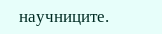научниците.